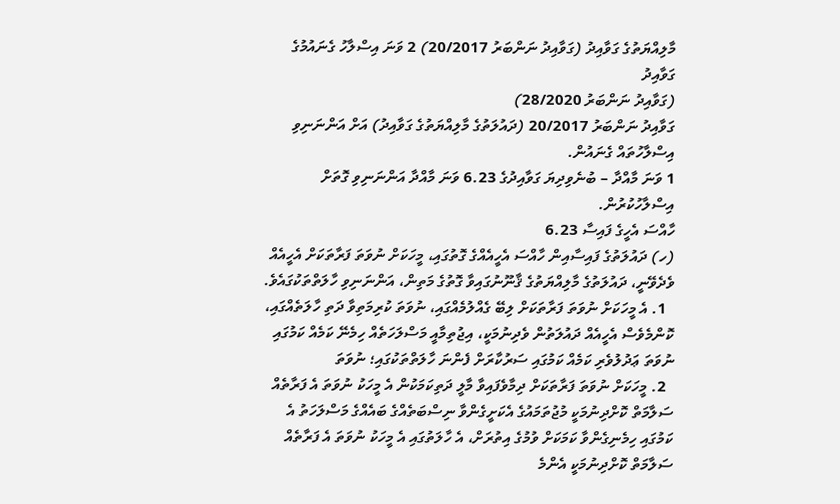މާލިއްޔަތުގެ ގަވާއިދު (ގަވާއިދު ނަންބަރު 20/2017) 2 ވަނަ އިސްލާހު ގެނައުމުގެ ގަވާއިދު
(ގަވާއިދު ނަންބަރު 28/2020)
ގަވާއިދު ނަންބަރު 20/2017 (ދައުލަތުގެ މާލިއްޔަތުގެ ގަވާއިދު) އަށް އަންނަނިވި އިސްލާހުތައް ގެނައުން.
1 ވަނަ މާއްދާ – ބުނެވިދިޔަ ގަވާއިދުގެ 6.23 ވަނަ މާއްދާ އަންނަނިވި ގޮތަށް އިސްލާހުކުރުން.
ހާއްސަ އެހީގެ ފައިސާ 6.23
(ހ) ދައުލަތުގެ ފައިސާއިން ހާއްސަ އެހީއެއްގެ ގޮތުގައި، މީހަކަށް ނުވަތަ ފަރާތަކަށް އެހީއެއް ވެދެވޭނީ، ދައުލަތުގެ މާލިއްޔަތުގެ ޤާނޫނުގައިވާ ގޮތުގެ މަތިން، އަންނަނިވި ހާލަތްތަކުގައެވެ.
  1. އެ މީހަކަށް ނުވަތަ ފަރާތަކަށް ލިބޭ ގެއްލުމެއްގައި، ނުވަތަ ކުރިމަތިވާ ދަތި ހާލަތެއްގައި، ކޮންމެވެސް އެހީއެއް ދައުލަތުން ވެދިނުމަކީ، އިޖުތިމާއީ މަސްލަހަތެއް ހިމެނޭ ކަމެއް ކަމުގައި ނުވަތަ ޢަދުލުވެރި ކަމެއް ކަމުގައި ސަރުކާރަށް ފެންނަ ހާލަތްތަކުގައި؛ ނުވަތަ
  2. މީހަކަށް ނުވަތަ ފަރާތަކަށް ދިމާވެފައިވާ މާލީ ދަތިކަމަކުން އެ މީހަކު ނުވަތަ އެ ފަރާތެއް ސަލާމަތް ކޮށްދިނުމަކީ މުޖުތަމައުގެ އެކަށީގެންވާ ނިސްބަތެއްގެ ބައެއްގެ މަސްލަހަތު އެ ކަމުގައި ހިމެނިގެންވާ ކަމަކަށް ވުމުގެ އިތުރަށް، އެ ހާލަތުގައި އެ މީހަކު ނުވަތަ އެ ފަރާތެއް ސަލާމަތް ކޮށްދިނުމަކީ އެންމެ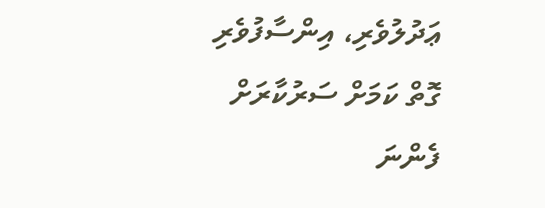ޢަދުލުވެރި، އިންސާފުވެރި ގޮތް ކަމަށް ސަރުކާރަށް ފެންނަ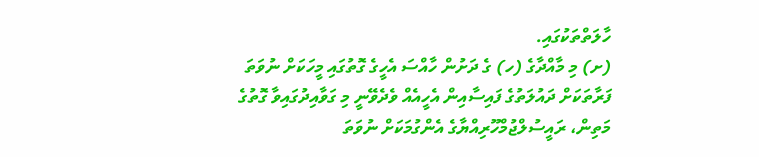ހާލަތްތަކުގައި.
(ށ) މި މާއްދާގެ (ހ) ގެ ދަށުން ހާއްސަ އެހީގެ ގޮތުގައި މީހަކަށް ނުވަތަ ފަރާތަކަށް ދައުލަތުގެ ފައިސާއިން އެހީއެއް ވެދެވޭނީ މި ގަވާއިދުގައިވާ ގޮތުގެ މަތިން، ރައީސުލްޖުމްހޫރިއްޔާގެ އެންގުމަކަށް ނުވަތަ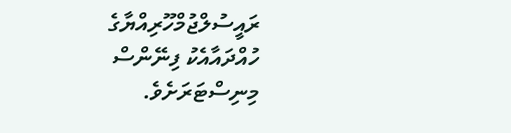ރައީސުލްޖުމްހޫރިއްޔާގެ ހުއްދައާއެކު ފިނޭންސް މިނިސްޓަރަށެވެ.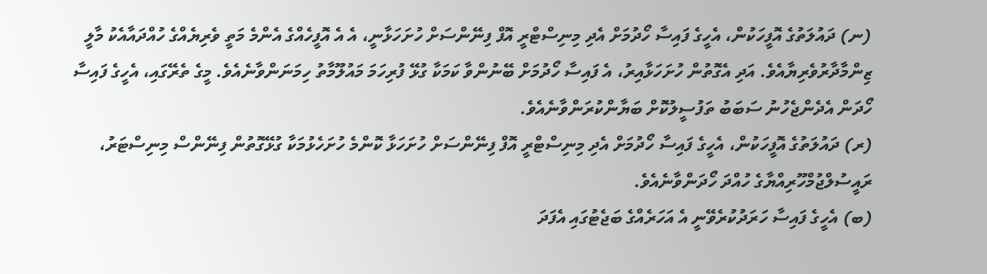(ނ) ދައުލަތުގެ އޮފީހަކުން، އެހީގެ ފައިސާ ހޯދުމަށް އެދި މިނިސްޓްރީ އޮފް ފިނޭންސަށް ހުށަހަޅާނީ، އެ އެ އޮފީހެއްގެ އެންމެ މަތީ ވެރިޔެއްގެ ހުއްދައާއެކު މާލީ ޒިންމާދާރުވެރިޔާއެވެ. އަދި އެގޮތުން ހުށަހަޅާއިރު، އެ ފައިސާ ހޯދުމަށް ބޭނުންވާ ކަމަކާ ގުޅޭ ފުރިހަމަ މައުލޫމާތު ހިމަނަންވާނެއެވެ. މީގެ ތެރޭގައި، އެހީގެ ފައިސާ ހޯދަން އެދެންޖެހުނު ސަބަބު ތަފުސީލުކޮށް ބަޔާންކުރަންވާނެއެވެ.
(ރ) ދައުލަތުގެ އޮފީހަކުން، އެހީގެ ފައިސާ ހޯދުމަށް އެދި މިނިސްޓްރީ އޮފް ފިނޭންސަށް ހުށަހަޅާ ކޮންމެ ހުށަހެޅުމަކާ ގުޅޭގޮތުން ފިނޭންސް މިނިސްޓަރު، ރައީސުލްޖުމްހޫރިއްޔާގެ ހުއްދަ ހޯދަންވާނެއެވެ.
(ބ) އެހީގެ ފައިސާ ހަރަދުކުރެވޭނީ އެ އަހަރެއްގެ ބަޖެޓުގައި އެފަދަ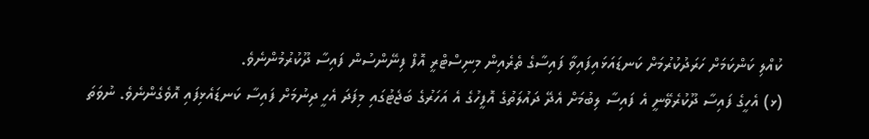ކުއްލި ކަންކަމަށް ހަރަދުކުރުމަށް ކަނޑައަޅައިފައިވާ ފައިސާގެ ތެރެއިން މިނިސްޓްރީ އޮފް ފިނޭންސުން ފައިސާ ދޫކުރުމުންނެވެ.
(ޅ) އެހީގެ ފައިސާ ދޫކުރެވޭނީ އެ ފައިސާ ލިބުމަށް އެދޭ ދައުލަތުގެ އޮފީހުގެ އެ އަހަރުގެ ބަޖެޓުގައި މިފަދަ އެހީ ދިނުމަށް ފައިސާ ކަނޑައެޅިފައި އޮވެގެންނެވެ. ނުވަތަ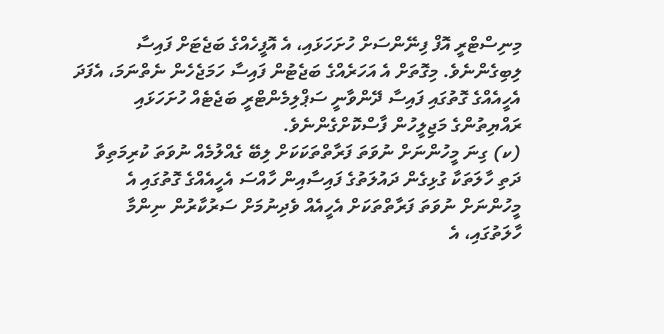މިނިސްޓްރީ އޮފް ފިނޭންސަށް ހުށަހަޅައި، އެ އޮފީހެއްގެ ބަޖެޓަށް ފައިސާ ލިބިގެންނެވެ. މިގޮތަށް އެ އަހަރެއްގެ ބަޖެޓުން ފައިސާ ހަމަޖެހެން ނެތްނަމަ، އެފަދަ އެހީއެއްގެ ގޮތުގައި ފައިސާ ދޭންވާނީ ސަޕްލިމެންޓްރީ ބަޖެޓެއް ހުށަހަޅައި ރައްޔިތުންގެ މަޖިލީހުން ފާސްކޮށްގެންނެވެ.
(ކ) ގިނަ މީހުންނަށް ނުވަތަ ފަރާތްތަކަކަށް ލިބޭ ގެއްލުމެއް ނުވަތަ ކުރިމަތިވާ ދަތި ހާލަތަކާ ގުޅިގެން ދައުލަތުގެ ފައިސާއިން ހާއްސަ އެހީއެއްގެ ގޮތުގައި އެ މީހުންނަށް ނުވަތަ ފަރާތްތަކަށް އެހީއެއް ވެދިނުމަށް ސަރުކާރުން ނިންމާ ހާލަތުގައި، އެ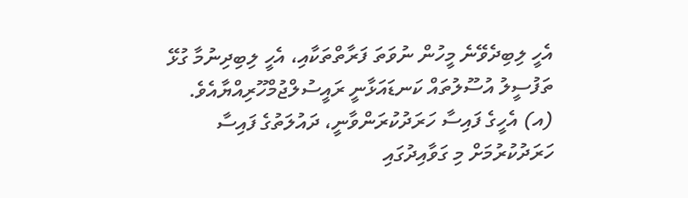އެހީ ލިބިދެވޭނެ މީހުން ނުވަތަ ފަރާތްތަކާއި، އެހީ ލިބިދިނުމާ ގުޅޭ ތަފުސީލު އުސޫލުތައް ކަނޑައަޅާނީ ރައީސުލްޖުމްހޫރިއްޔާއެވެ.
(އ) އެހީގެ ފައިސާ ހަރަދުކުރަންވާނީ، ދައުލަތުގެ ފައިސާ ހަރަދުކުރުމަށް މި ގަވާއިދުގައި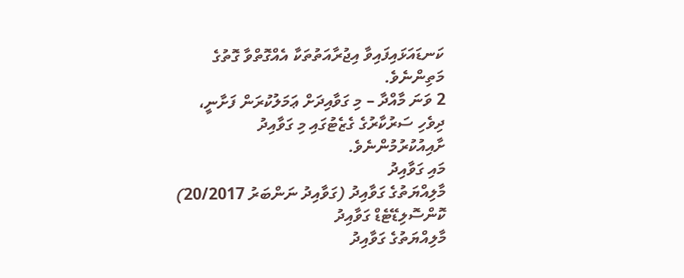ކަނޑައަޅައިފައިވާ އިޖުރާއަތުތަކާ އެއްގޮތްވާ ގޮތުގެ މަތިންނެވެ.
2 ވަނަ މާއްދާ – މި ގަވާއިދަށް ޢަމަލުކުރަން ފަށާނީ، ދިވެހި ސަރުކާރުގެ ގެޒެޓުގައި މި ގަވާއިދު ށާއިއުކުރުމުންނެވެ.
މައި ގަވާއިދު
މާލިއްޔަތުގެ ގަވާއިދު (ގަވާއިދު ނަންބަރު 20/2017)
ކޮންސޮލިޑޭޓެޑް ގަވާއިދު
މާލިއްޔަތުގެ ގަވާއިދު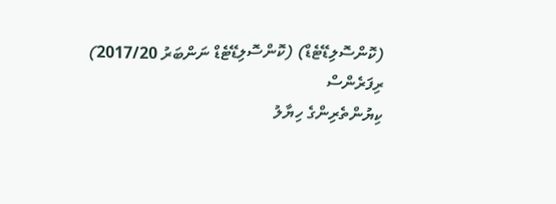(ކޮންސޮލިޑޭޓެޑް) (ކޮންސޮލިޑޭޓެޑް ނަންބަރު 2017/20)
ރިފަރެންސް
ކިޔުންތެރިންގެ ހިޔާލު